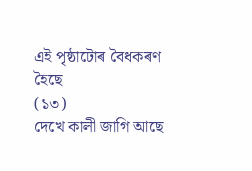এই পৃষ্ঠাটোৰ বৈধকৰণ হৈছে
(১৩)
দেখে কালী জাগি আছে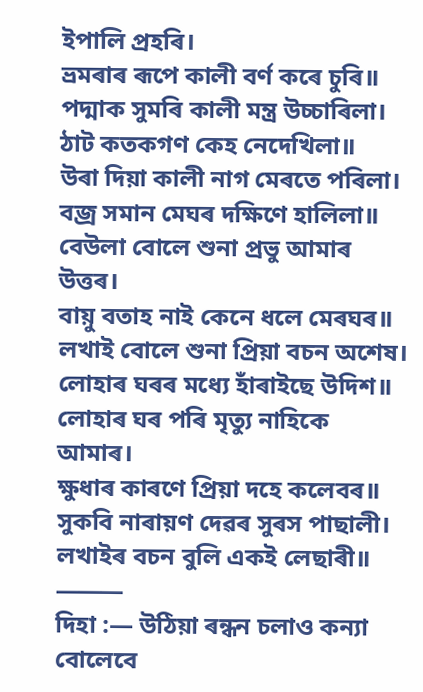ইপালি প্ৰহৰি।
ভ্ৰমৰাৰ ৰূপে কালী বৰ্ণ কৰে চুৰি॥
পদ্মাক সুমৰি কালী মন্ত্ৰ উচ্চাৰিলা।
ঠাট কতকগণ কেহ নেদেখিলা॥
উৰা দিয়া কালী নাগ মেৰতে পৰিলা।
বজ্ৰ সমান মেঘৰ দক্ষিণে হালিলা॥
বেউলা বোলে শুনা প্ৰভু আমাৰ উত্তৰ।
বায়ু বতাহ নাই কেনে ধলে মেৰঘৰ॥
লখাই বোলে শুনা প্ৰিয়া বচন অশেষ।
লোহাৰ ঘৰৰ মধ্যে হাঁৰাইছে উদিশ॥
লোহাৰ ঘৰ পৰি মৃত্যু নাহিকে আমাৰ।
ক্ষুধাৰ কাৰণে প্ৰিয়া দহে কলেবৰ॥
সুকবি নাৰায়ণ দেৱৰ সুৰস পাছালী।
লখাইৰ বচন বুলি একই লেছাৰী॥
⸻
দিহা :— উঠিয়া ৰন্ধন চলাও কন্যা বোলেবে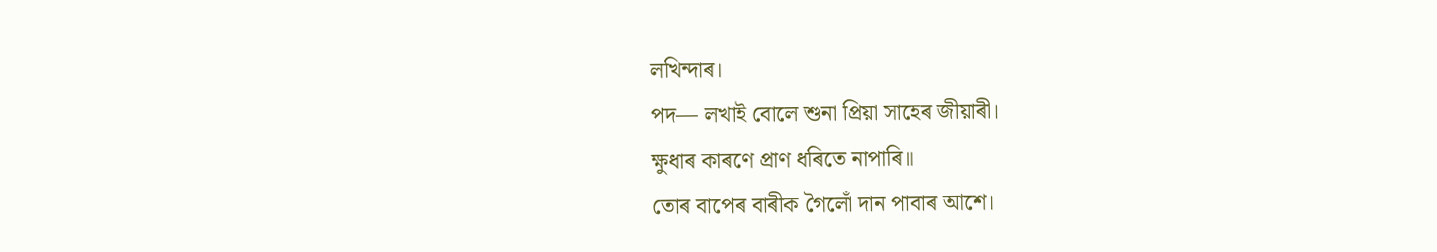লখিন্দাৰ।
পদ— লখাই বোলে শুনা প্ৰিয়া সাহেৰ জীয়াৰী।
ক্ষুধাৰ কাৰণে প্ৰাণ ধৰিতে নাপাৰি॥
তোৰ বাপেৰ বাৰীক গৈলোঁ দান পাবাৰ আশে।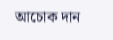আচোক দান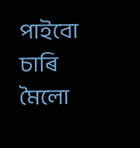পাইবো চাৰি মৈলো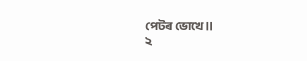পেটৰ ভোখে॥
২